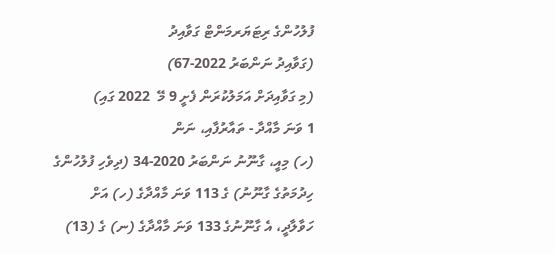ފުލުހުންގެ ރިޓަޔަރމަންޓް ގަވާއިދު
(ގަވާއިދު ނަންބަރު 2022-67)
(މި ގަވާއިދަށް އަމަލުކުރަން ފެށީ 9 މޭ  2022 ގައި)
1 ވަނަ މާއްދާ - ތައާރުފާއި، ނަން
(ހ) މިއީ، ގާނޫނު ނަންބަރު 2020-34 (ދިވެހި ފުލުހުންގެ ހިދުމަތުގެ ގާނޫނު) ގެ 113 ވަނަ މާއްދާގެ (ހ) އަށް ހަވާލާދީ، އެ ގާނޫނުގެ 133 ވަނަ މާއްދާގެ (ނ) ގެ (13)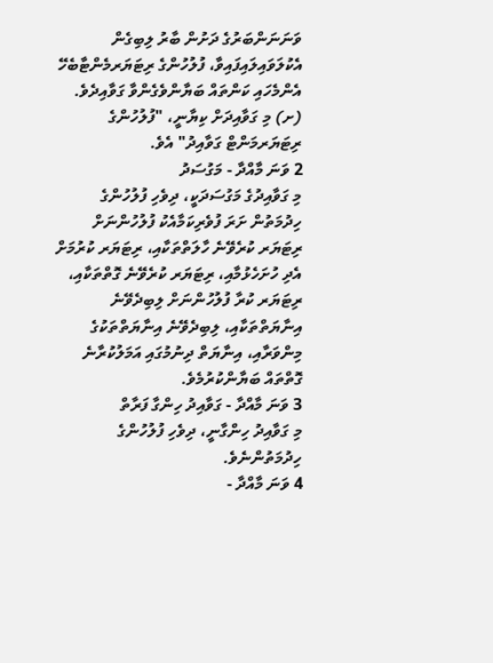ވަނަނަންބަރުގެ ދަށުން ބާރު ލިބިގެން އެކުލަވައިލައިފައިވާ، ފުލުހުންގެ ރިޓަޔަރމެންޓާބެހޭ އެންމެހައި ކަންތައް ބަޔާންވެގެންވާ ގަވާއިދެވެ.
(ށ) މި ގަވާއިދަށް ކިޔާނީ، "ފުލުހުންގެ ރިޓަޔަރމަންޓް ގަވާއިދު" އެވެ.
2 ވަނަ މާއްދާ - މަގުސަދު
މި ގަވާއިދުގެ މަގުސަދަކީ، ދިވެހި ފުލުހުންގެ ހިދުމަތުން ށަރަ ފުވެރިކަމާއެކު ފުލުހުންނަށް ރިޓަޔަރ ކުރެވޭނެ ހާލަތްތަކާއި، ރިޓަޔަރ ކުރުމަށް އެދި ހުށަހެޅުމާއި، ރިޓަޔަރ ކުރެވޭނެ ގޮތްތަކާއި، ރިޓަޔަރ ކުރާ ފުލުހުންނަށް ލިބިދެވޭނެ އިނާޔަތްތަކާއި، ލިބިދެވޭނެ އިނާޔަތްތަކުގެ މިންވަރާއި، އިނާޔަތް ދިނުމުގައި އަމަލުކުރާނެ ގޮތްތައް ބަޔާންކުރުމެވެ.
3 ވަނަ މާއްދާ - ގަވާއިދު ހިންގާ ފަރާތް
މި ގަވާއިދު ހިންގާނީ، ދިވެހި ފުލުހުންގެ ހިދުމަތުންނެވެ.
4 ވަނަ މާއްދާ -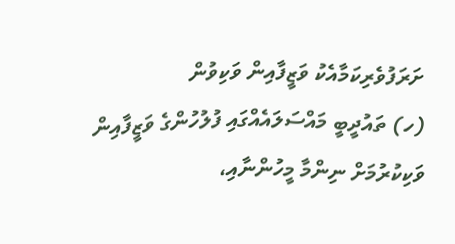ށަރަފުވެރިކަމާއެކު ވަޒީފާއިން ވަކިވުން
(ހ) ތައުދީބީ މައްސަލައެއްގައި ފުލުހުންގެ ވަޒީފާއިން ވަކިކުރުމަށް ނިންމާ މީހުންނާއި،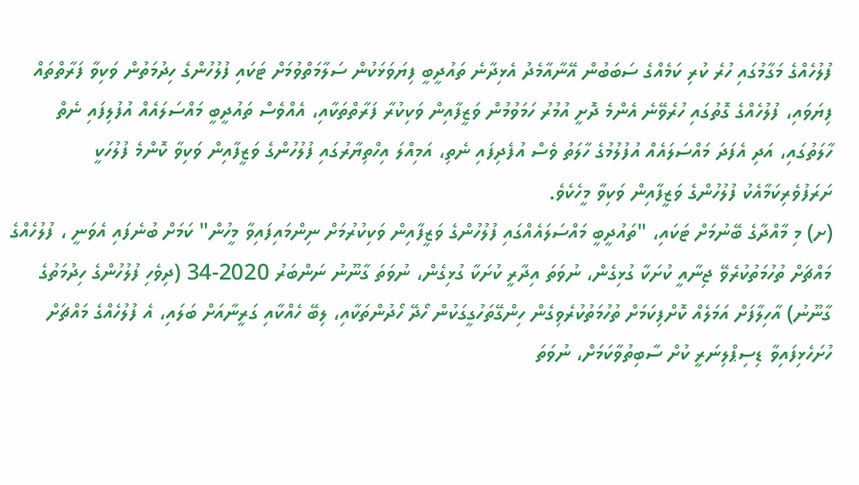ފުލުހެއްގެ މަގާމުގައި ހުރެ ކުރި ކަމެއްގެ ސަބަބުން އޭނާއާމެދު އެޅިދާނެ ތައުދީބީ ފިޔަވަޅަކުން ސަލާމަތްވުމަށް ޓަކައި ފުލުހުންގެ ހިދުމަތުން ވަކިވާ ފަރާތްތައް ފިޔަވައި، ފުލުހެއްގެ ގޮތުގައި ހުރެވޭނެ އެންމެ ދޮށީ އުމުރު ހަމަވުމުން ވަޒީފާއިން ވަކިކުރާ ފަރާތްތަކާއި، އެއްވެސް ތައުދީބީ މައްސަލައެއް އުފުލިފައި ނެތް ހާލަތުގައި، އަދި އެފަދަ މައްސަލައެއް އުފުލުމުގެ ހާލަތު ވެސް އުފެދިފައި ނެތި، އަމިއްލަ އިހްތިޔާރުގައި ފުލުހުންގެ ވަޒީފާއިން ވަކިވާ ކޮންމެ ފުލުހަކީ ށަރަފުވެރިކަމާއެކު ފުލުހުންގެ ވަޒީފާއިން ވަކިވާ މީހެކެވެ.
(ށ) މި މާއްދާގެ ބޭނުމަށް ޓަކައި، "ތައުދީބީ މައްސަލައެއްގައި ފުލުހުންގެ ވަޒީފާއިން ވަކިކުރުމަށް ނިންމައިފައިވާ މީހުން" ކަމަށް ބުނެފައި އެވަނީ ، ފުލުހެއްގެ މައްޗަށް ތުހުމަތުކުރެވޭ ޖިނާއީ ކުށަކާ ގުޅިގެން، ނުވަތަ އިދާރީ ކުށަކާ ގުޅިގެން، ނުވަތަ ގާނޫނު ނަންބަރު 2020-34 (ދިވެހި ފުލުހުންގެ ހިދުމަތުގެ ގާނޫނު) އާހިލާފަށް އަމަލެއް ކޮށްފިކަމަށް ތުހުމަތުކުރެވިގެން ހިންގޭތަހުގީގަކުން ހޯދޭ ހޯދުންތަކާއި، ލިބޭ ހެއްކާއި ގަރީނާއަށް ބަލައި، އެ ފުލުހެއްގެ މައްޗަށް ހުށަހެޅިފައިވާ ޑިސިޕްލިނަރީ ކުށް ސާބިތުވާކަމަށް، ނުވަތަ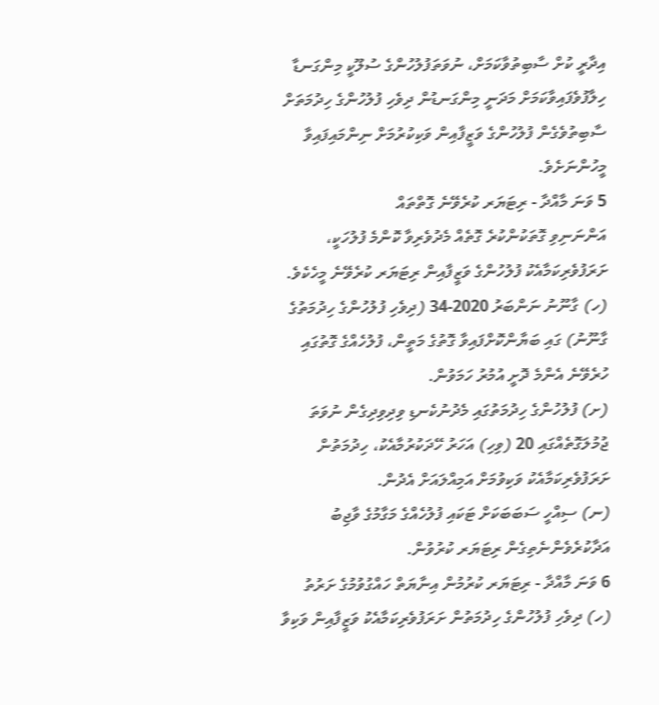އިދާރީ ކުށް ސާބިތުވާކަމަށް، ނުވަތަފުލުހުންގެ ސުލޫކީ މިންގަނޑާ ހިލާފުވެފައިވާކަމަށް މަދަނީ މިންގަނޑުން ދިވެހި ފުލުހުންގެ ހިދުމަތަށް ސާބިތުވެގެން ފުލުހުންގެ ވަޒީފާއިން ވަކިކުރުމަށް ނިންމައިފައިވާ މީހުންނަށެވެ.
5 ވަނަ މާއްދާ - ރިޓަޔަރ ކުރެވޭނެ ގޮތްތައް
އަންނަނިވި ގޮތަކުންކުރެ ގޮތެއް މެދުވެރިވާ ކޮންމެ ފުލުހަކީ، ށަރަފުވެރިކަމާއެކު ފުލުހުންގެ ވަޒީފާއިން ރިޓަޔަރ ކުރެވޭނެ މީހެކެވެ.
(ހ) ގާނޫނު ނަންބަރު 2020-34 (ދިވެހި ފުލުހުންގެ ހިދުމަތުގެ ގާނޫނު) ގައި ބަޔާންކޮށްފައިވާ ގޮތުގެ މަތީން، ފުލުހެއްގެ ގޮތުގައި ހުރެވޭނެ އެންމެ ދޮށީ އުމުރު ހަމަވުން.
(ށ) ފުލުހުންގެ ހިދުމަތުގައި މެދުނުކެނޑި ވިދިވިދިގެން ނުވަތަ ޖުމުލަގޮތެއްގައި 20 (ވިހި) އަހަރު ހޭދަކުރުމާއެކު، ހިދުމަތުން ށަރަފުވެރިކަމާއެކު ވަކިވުމަށް އަމިއްލައަށް އެދުން.
(ނ) ސިއްހީ ސަބަބަކަށް ޓަކައި ފުލުހެއްގެ މަގާމުގެ ވާޖިބު އަދާކުރެވެންނެތިގެން ރިޓަޔަރ ކުރުވުން.
6 ވަނަ މާއްދާ - ރިޓަޔަރ ކުރުމުން އިނާޔަތް ހައްގުވުމުގެ ށަރުތު
(ހ) ދިވެހި ފުލުހުންގެ ހިދުމަތުން ށަރަފުވެރިކަމާއެކު ވަޒީފާއިން ވަކިވާ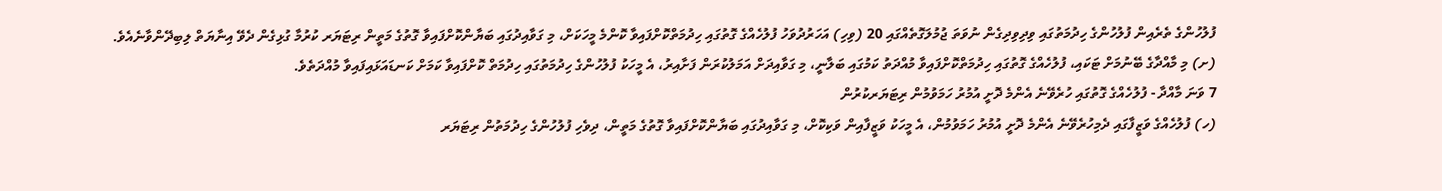ފުލުހުންގެ ތެރެއިން ފުލުހުންގެ ހިދުމަތުގައި ވިދިވިދިގެން ނުވަތަ ޖުމުލަގޮތެއްގައި 20 (ވިހި) އަހަރުދުވަހު ފުލުހެއްގެ ގޮތުގައި ހިދުމަތްކޮށްފައިވާ ކޮންމެ މީހަކަށް، މި ގަވާއިދުގައި ބަޔާންކޮށްފައިވާ ގޮތުގެ މަތީން ރިޓަޔަރ ކުރުމާ ގުޅިގެން ދެވޭ އިނާޔަތް ލިބިދޭންވާނެއެވެ.
(ށ) މި މާއްދާގެ ބޭނުމަށް ޓަކައި، ފުލުހެއްގެ ގޮތުގައި ހިދުމަތްކޮށްފައިވާ މުއްދަތު ކަމުގައި ބަލާނީ، މި ގަވާއިދަށް އަމަލުކުރަން ފަށާއިރު، އެ މީހަކު ފުލުހުންގެ ހިދުމަތުގައި ހިދުމަތް ކޮށްފައިވާ ކަމަށް ކަނޑައަޅައިފައިވާ މުއްދަތެވެ.
7 ވަނަ މާއްދާ - ފުލުހެއްގެ ގޮތުގައި ހުރެވޭނެ އެންމެ ދޮށީ އުމުރު ހަމަވުމުން ރިޓަޔަރކުރުން
(ހ) ފުލުހެއްގެ ވަޒީފާގައި ދެމިހުރެވޭނެ އެންމެ ދޮށީ އުމުރު ހަމަވުމުން، އެ މީހަކު ވަޒީފާއިން ވަކިކޮށް، މި ގަވާއިދުގައި ބަޔާންކޮށްފައިވާ ގޮތުގެ މަތީން، ދިވެހި ފުލުހުންގެ ހިދުމަތުން ރިޓަޔަރ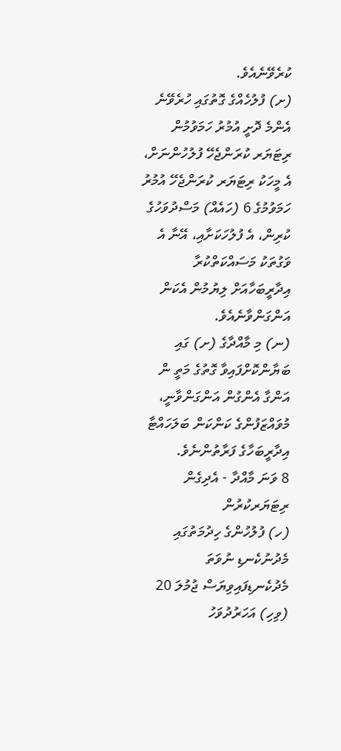ކުރެވޭނެއެވެ.
(ށ) ފުލުހެއްގެ ގޮތުގައި ހުރެވޭނެ އެންމެ ދޮށީ އުމުރު ހަމަވުމުން ރިޓަޔަރ ކުރަންޖެހޭ ފުލުހުންނަށް، އެ މީހަކު ރިޓަޔަރ ކުރަންޖެހޭ އުމުރު ހަމަވުމުގެ 6 (ހައެއް) މަސްދުވަހުގެ ކުރިން، އެ ފުލުހަކަށާއި، އޭނާ އެ ވަގުތަކު މަސައްކަތްކުރާ އިދާރީބަހާއަށް ލިޔުމުން އެކަން އަންގަންވާނެއެވެ.
(ނ) މި މާއްދާގެ (ށ) ގައި ބަޔާންކޮށްފައިވާ ގޮތުގެ މަތީ ން އަންގާ އެންގުން އަންގަންވާނީ، މުވައްޒަފުންގެ ކަންކަން ބަލަހައްޓާ އިދާރީބަހާގެ ފަރާތުންނެވެ.
8 ވަނަ މާއްދާ - އެދިގެން ރިޓަޔަރކުރުން
(ހ) ފުލުހުންގެ ހިދުމަތުގައި މެދުނުކެނޑި ނުވަތަ މެދުކެނޑިފައިވިޔަސް ޖުމުލަ 20 (ވިހި) އަހަރުދުވަހު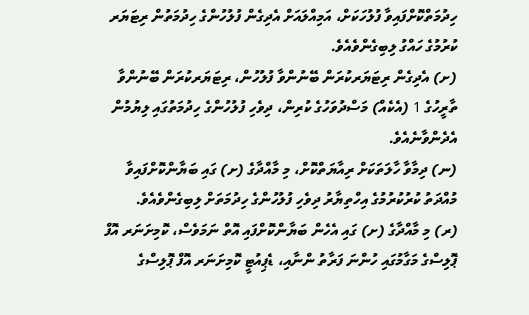ހިދުމަތްކޮށްފައިވާ ފުލުހަކަށް، އަމިއްލައަށް އެދިގެން ފުލުހުންގެ ހިދުމަތުން ރިޓަޔަރ ކުރުމުގެ ހައްގު ލިބިގެންވެއެވެ.
(ށ) އެދިގެން ރިޓަޔަރކުރަން ބޭނުންވާ ފުލުހުން، ރިޓަޔަރކުރަން ބޭނުންވާ ތާރީހުގެ 1 (އެކެއް) މަސްދުވަހުގެ ކުރިން، ދިވެހި ފުލުހުންގެ ހިދުމަތުގައި ލިޔުމުން އެދެންވާނެއެވެ.
(ނ) ދިމާވާ ހާލަތަކަށް ރިއާޔަތްކޮށް، މި މާއްދާގެ (ށ) ގައި ބަޔާންކޮށްފައިވާ މުއްދަތު ކުރުކުރުމުގެ އިހްތިޔާރު ދިވެހި ފުލުހުންގެ ހިދުމަތަށް ލިބިގެންވެއެވެ.
(ރ) މި މާއްދާގެ (ށ) ގައި އެހެން ބަޔާންކޮށްފައި އޮތް ނަމަވެސް، ކޮމިށަނަރ އޮފް ޕޮލިސްގެ މަގާމުގައި ހުންނަ ފަރާތު ންނާއި، ޑެޕިއުޓީ ކޮމިށަނަރ އޮފް ޕޮލިސްގެ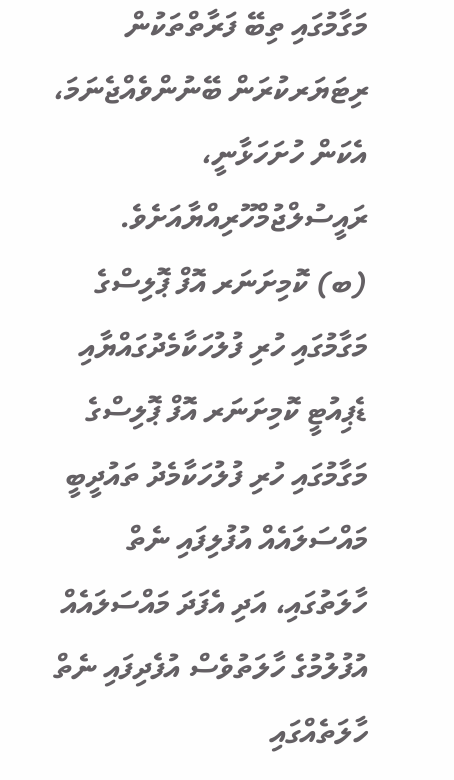މަގާމުގައި ތިބޭ ފަރާތްތަކުން ރިޓަޔަރކުރަން ބޭނުންވެއްޖެނަމަ، އެކަން ހުށަހަޅާނީ، ރައީސުލްޖުމްހޫރިއްޔާއަށެވެ.
(ބ) ކޮމިށަނަރ އޮފް ޕޮލިސްގެ މަގާމުގައި ހުރި ފުލުހަކާމެދުގައްޔާއި ޑެޕިއުޓީ ކޮމިށަނަރ އޮފް ޕޮލިސްގެ މަގާމުގައި ހުރި ފުލުހަކާމެދު ތައުދީބީ މައްސަލައެއް އުފުލިފައި ނެތް ހާލަތުގައި، އަދި އެފަދަ މައްސަލައެއް އުފުލުމުގެ ހާލަތުވެސް އުފެދިފައި ނެތް ހާލަތެއްގައި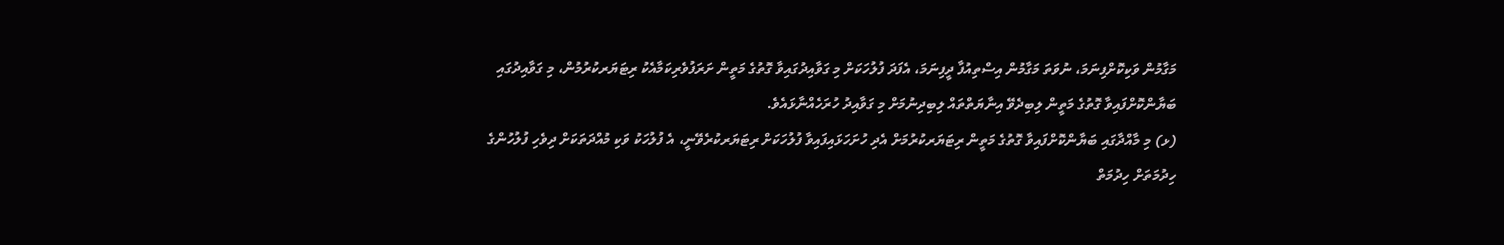މަގާމުން ވަކިކޮށްފިނަމަ، ނުވަތަ މަގާމުން އިސްތިއުފާ ދީފިނަމަ، އެފަދަ ފުލުހަކަށް މި ގަވާއިދުގައިވާ ގޮތުގެ މަތީން ށަރަފުވެރިކަމާއެކު ރިޓަޔަރކުރުމުން، މި ގަވާއިދުގައި ބަޔާންކޮށްފައިވާ ގޮތުގެ މަތީން ލިބިދެވޭ އިނާޔަތްތައް ލިބިދިނުމަށް މި ގަވާއިދު ހުރަހެއްނާޅައެވެ.
(ޅ) މި މާއްދާގައި ބަޔާންކޮށްފައިވާ ގޮތުގެ މަތީން ރިޓަޔަރކުރުމަށް އެދި ހުށަހަޅައިފައިވާ ފުލުހަކަށް ރިޓަޔަރކުރެވޭނީ، އެ ފުލުހަކު ވަކި މުއްދަތަކަށް ދިވެހި ފުލުހުންގެ ހިދުމަތަށް ހިދުމަތް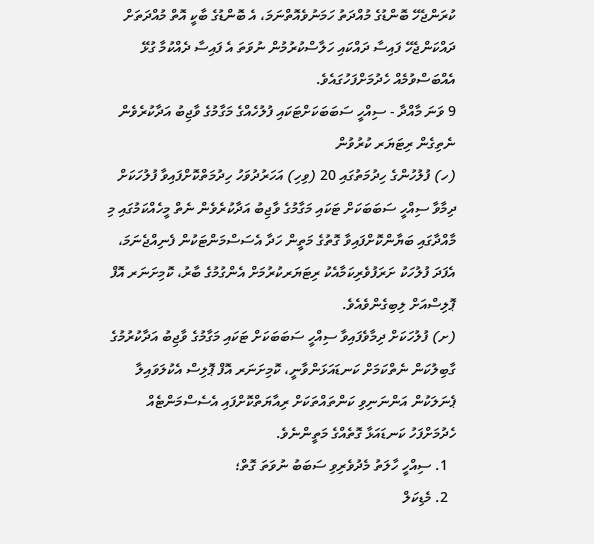ކުރަންޖެހޭ ބޮންޑުގެ މުއްދަތު ހަމަނުވެއޮތްނަމަ، އެ ބޮންޑުގެ ބާކީ އޮތް މުއްދަތަށް ދައްކަންޖެހޭ ފައިސާ ދައްކައި ހަލާސްކުރުމުން ނުވަތަ އެ ފައިސާ ދެއްކުމާ ގުޅޭ އެއްބަސްވުމެއް ހެދުމަށްފަހުގައެވެ.
9 ވަނަ މާއްދާ - ސިއްހީ ސަބަބަކަށްޓަކައި ފުލުހެއްގެ މަގާމުގެ ވާޖިބު އަދާކުރެވެން ނެތިގެން ރިޓަޔަރ ކުރުވުން
(ހ) ފުލުހުންގެ ހިދުމަތުގައި 20 (ވިހި) އަހަރުދުވަހު ހިދުމަތްކޮށްފައިވާ ފުލުހަކަށް ދިމާވާ ސިއްހީ ސަބަބަކަށް ޓަކައި މަގާމުގެ ވާޖިބު އަދާކުރެވެން ނެތް މީހެއްކަމުގައި މި މާއްދާގައި ބަޔާންކޮށްފައިވާ ގޮތުގެ މަތީން ހަދާ އެސަސްމަންޓަކުން ފެނިއްޖެނަމަ، އެފަދަ ފުލުހަކު ށަރަފުވެރިކަމާއެކު ރިޓަޔަރކުރުމަށް އެންގުމުގެ ބާރު، ކޮމިށަނަރ އޮފް ޕޮލިސްއަށް ލިބިގެންވެއެވެ.
(ށ) ފުލުހަކަށް ދިމާވެފައިވާ ސިއްހީ ސަބަބަކަށް ޓަކައި މަގާމުގެ ވާޖިބު އަދާކުރުމުގެ ގާބިލުކަން ނެތްކަމަށް ކަނޑައަޅަންވާނީ، ކޮމިށަނަރ އޮފް ޕޮލިސް އެކުލަވައިލާ ޕެނަލަކުން އަންނަނިވި ކަންތައްތަކަށް ރިއާޔަތްކޮށްފައި އެސެސްމަންޓެއް ހެދުމަށްފަހު ކަނޑައަޅާ ގޮތެއްގެ މަތީންނެވެ.
  1. ސިއްހީ ހާލަތު މެދުވެރިވި ސަބަބު ނުވަތަ ގޮތް؛
  2. މެޑިކަލް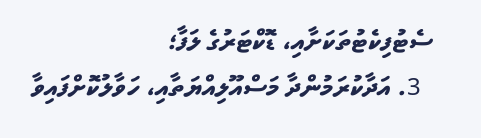ސެޓުފިކެޓުތަކަށާއި، ޑޮކްޓަރުގެ ލަފާ؛
  3. އަދާކުރަމުންދާ މަސްއޫލިއްޔަތާއި، ހަވާލުކޮށްފައިވާ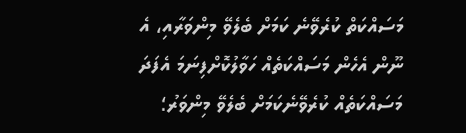މަސައްކަތް ކުރެވޭނެ ކަމަށް ބެލެވޭ މިންވަރާއި، އެ ނޫން އެހެން މަސައްކަތެއް ހަވާލުކޮށްފިނަމަ އެފަދަ މަސައްކަތެއް ކުރެވޭނެކަމަށް ބެލެވޭ މިންވަރު؛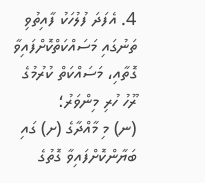4. އެފަދަ ފުލުހަކު ފާއިތުވި ތަނުގައި މަސައްކަތްކޮށްފައިވާ ގޮތާއި، މަސައްކަތް ކުރުމުގެ ރޫހު ހުރި މިންވަރު؛
(ނ) މި މާއްދާގެ (ށ) ގައި ބަޔާންކޮށްފައިވާ ގޮތުގެ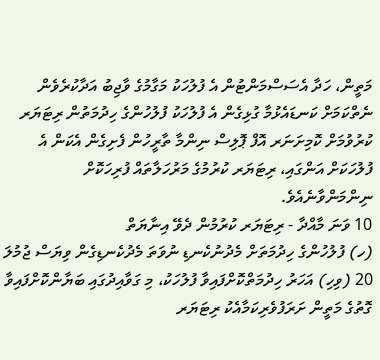މަތީން، ހަދާ އެސަސްމަންޓުން އެ ފުލުހަކު މަގާމުގެ ވާޖިބު އަދާކުރެވެން ނެތްކަމަށް ކަނޑައެޅުމާ ގުޅިގެން އެ ފުލުހަކު ފުލުހުންގެ ހިދުމަތުން ރިޓަޔަރ ކުރުވުމަށް ކޮމިށަނަރ އޮފް ޕޮލިސް ނިންމާ ތާރީހުން ފެށިގެން އެކަން އެ ފުލުހަކަށް އަންގައި، ރިޓަޔަރ ކުރުމުގެ މަރުހަލާތައް ފުރިހަކޮށް ނިންމަންވާނެއެވެ.
10 ވަނަ މާއްދާ - ރިޓަޔަރ ކުރުމުން ދެވޭ އިނާޔަތް
(ހ) ފުލުހުންގެ ހިދުމަތަށް މެދުނުކެނޑި ނުވަތަ މެދުކެނޑިގެން ވިޔަސް ޖުމުލަ 20 (ވިހި) އަހަރު ހިދުމަތްކޮށްފައިވާ ފުލުހަކު، މި ގަވާއިދުގައި ބަޔާންކޮށްފައިވާ ގޮތުގެ މަތީން ށަރަފުވެރިކަމާއެކު ރިޓަޔަރ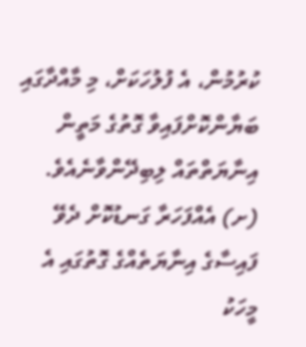ކުރުމުން، އެ ފުލުހަކަށް، މި މާއްދާގައި ބަޔާންކޮށްފައިވާ ގޮތުގެ މަތީން އިނާޔަތްތައް ލިބިދޭންވާނެއެވެ.
(ށ) އެއްފަހަރާ ގަނޑުކޮށް ދެވޭ ފައިސާގެ އިނާޔަތެއްގެ ގޮތުގައި އެ މީހަކު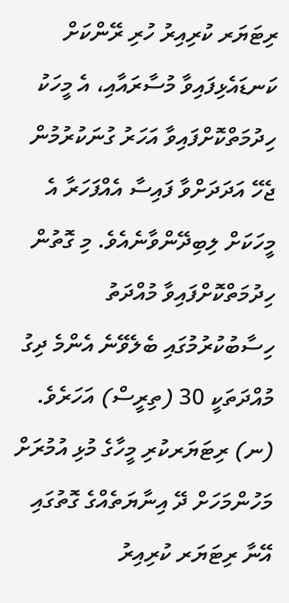ރިޓަޔަރ ކުރިއިރު ހުރި ރޭންކަށް ކަނޑައެޅިފައިވާ މުސާރައާއި، އެ މީހަކު ހިދުމަތްކޮށްފައިވާ އަހަރު ގުނަކުރުމުން ޖެހޭ އަދަދަށްވާ ފައިސާ އެއްފަހަރާ އެ މީހަކަށް ލިބިދޭންވާނެއެވެ. މި ގޮތުން ހިދުމަތްކޮށްފައިވާ މުއްދަތު ހިސާބުކުރުމުގައި ބެލެވޭނެ އެންމެ ދިގު މުއްދަތަކީ 30 (ތިރީސް) އަހަރެވެ.
(ނ) ރިޓަޔަރކުރި މީހާގެ މުޅި އުމުރަށް މަހުންމަހަށް ދޭ އިނާޔަތެއްގެ ގޮތުގައި އޭނާ ރިޓަޔަރ ކުރިއިރު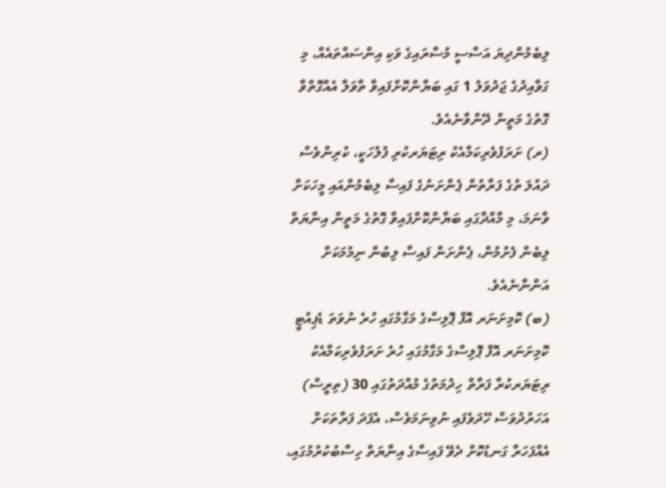ލިބެމުންދިޔަ އަސާސީ މުސާރައިގެ ވަކި އިންސައްތައެއް، މި ގަވާއިދުގެ ޖަދުވަލު 1 ގައި ބަޔާންކޮށްފައިވާ ތާވަލާ އެއްގޮތްވާ ގޮތުގެ މަތީން ދޭންވާނެއެވެ.
(ރ) ށަރަފުވެރިކަމާއެކު ރިޓަޔަރކުރި ފުލުހަކީ، ކުރިންވެސް ދައުލަ ތުގެ ފަރާތުން ޕެންށަނުގެ ފައިސާ ލިބެމުންއައި މީހަކަށް ވާނަމަ، މި މާއްދާގައި ބަޔާންކޮށްފައިވާ ގޮތުގެ މަތީން އިނާޔަތް ލިބެން ފެށުމުން، ޕެންށަން ފައިސާ ލިބުން ނިމުމަކަށް އަންނާނެއެވެ.
(ބ) ކޮމިށަނަރ އޮފް ޕޮލިސްގެ މަގާމުގައި ހުރެ ނުވަތަ ޑެޕިއުޓީ ކޮމިށަނަރ އޮފް ޕޮލިސްގެ މަގާމުގައި ހުރެ ށަރަފުވެރިކަމާއެކު ރިޓަޔަރކުރާ ފަރާތް ހިދުމަތުގެ މުއްދަތުގައި 30 (ތިރީސް) އަހަރުދުވަސް ހޭދަވެފައި ނުވިނަމަވެސް، އެފަދަ ފަރާތަކަށް އެއްފަހަރާ ގަނޑުކޮށް ދެވޭ ފައިސާގެ އިނާޔަތް ހިސާބުކުރުމުގައި،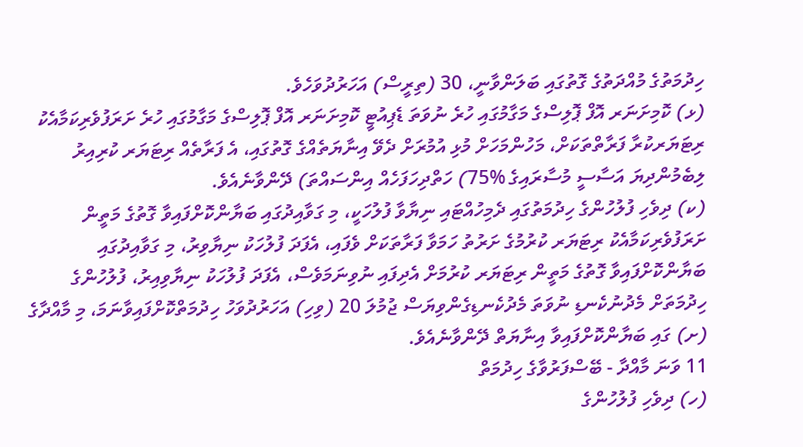ހިދުމަތުގެ މުއްދަތުގެ ގޮތުގައި ބަލަންވާނީ، 30 (ތިރީސް) އަހަރުދުވަހެވެ.
(ޅ) ކޮމިށަނަރ އޮފް ޕޮލިސްގެ މަގާމުގައި ހުރެ ނުވަތަ ޑެޕިއުޓީ ކޮމިށަނަރ އޮފް ޕޮލިސްގެ މަގާމުގައި ހުރެ ށަރަފުވެރިކަމާއެކު ރިޓަޔަރކުރާ ފަރާތްތަކަށް، މަހުންމަހަށް މުޅި އުމުރަށް ދެވޭ އިނާޔަތެއްގެ ގޮތުގައި، އެ ފަރާތެއް ރިޓަޔަރ ކުރިއިރު ލިބެމުންދިޔަ އަސާސީ މުސާރައިގެ %75) ހަތްދިހަފަހެއް އިންސައްތަ) ދޭންވާނެއެވެ.
(ކ) ދިވެހި ފުލުހުންގެ ހިދުމަތުގައި ދެމިހުއްޓައި ނިޔާވާ ފުލުހަކީ، މި ގަވާއިދުގައި ބަޔާންކޮށްފައިވާ ގޮތުގެ މަތީން ށަރަފުވެރިކަމާއެކު ރިޓަޔަރ ކުރުމުގެ ށަރުތު ހަމަވާ ފަރާތަކަށް ވެފައި، އެފަދަ ފުލުހަކު ނިޔާވިރު، މި ގަވާއިދުގައި ބަޔާންކޮށްފައިވާ ގޮތުގެ މަތީން ރިޓަޔަރ ކުރުމަށް އެދިފައި ނުވިނަމަވެސް، އެފަދަ ފުލުހަކު ނިޔާވިއިރު، ފުލުހުންގެ ހިދުމަތަށް މެދުނުކެނޑި ނުވަތަ މެދުކެނޑިގެންވިޔަސް ޖުމުލަ 20 (ވިހި) އަހަރުދުވަހު ހިދުމަތްކޮށްފައިވާނަމަ، މި މާއްދާގެ (ށ) ގައި ބަޔާންކޮށްފައިވާ އިނާޔަތް ދޭންވާނެއެވެ.
11 ވަނަ މާއްދާ - ބޭސްފަރުވާގެ ހިދުމަތް
(ހ) ދިވެހި ފުލުހުންގެ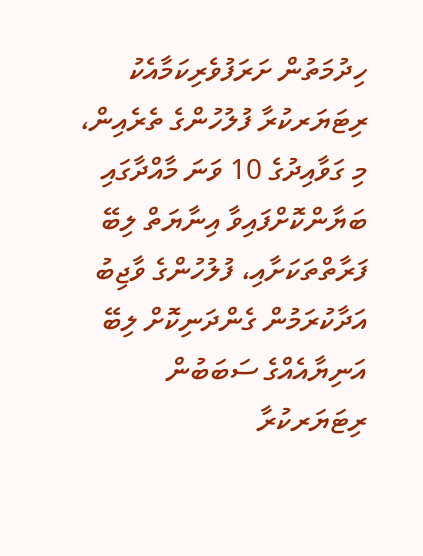ހިދުމަތުން ށަރަފުވެރިކަމާއެކު ރިޓަޔަރކުރާ ފުލުހުންގެ ތެރެއިން، މި ގަވާއިދުގެ 10 ވަނަ މާއްދާގައި ބަޔާންކޮށްފައިވާ އިނާޔަތް ލިބޭ ފަރާތްތަކަށާއި، ފުލުހުންގެ ވާޖިބު އަދާކުރަމުން ގެންދަނިކޮށް ލިބޭ އަނިޔާއެއްގެ ސަބަބުން ރިޓަޔަރކުރާ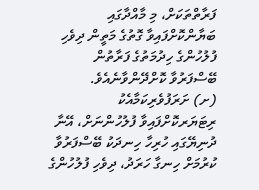ފަރާތްތަކަށް، މި މާއްދާގައި ބަޔާންކޮށްފައިވާ ގޮތުގެ މަތީން ދިވެހި ފުލުހުންގެ ހިދުމަތުގެ ފަރާތުން ބޭސްފަރުވާ ކޮށްދޭންވާނެއެވެ.
(ށ) ށަރަފުވެރިކަމާއެކު ރިޓަޔަރކޮށްފައިވާ ފުލުހުންނަށް، އޭނާ ދުނިޔޭގައި ހުރިހާ ހިނދަކު ބޭސްފަރުވާ ކުރުމަށް ހިނގާ ހަރަދު، ދިވެހި ފުލުހުންގެ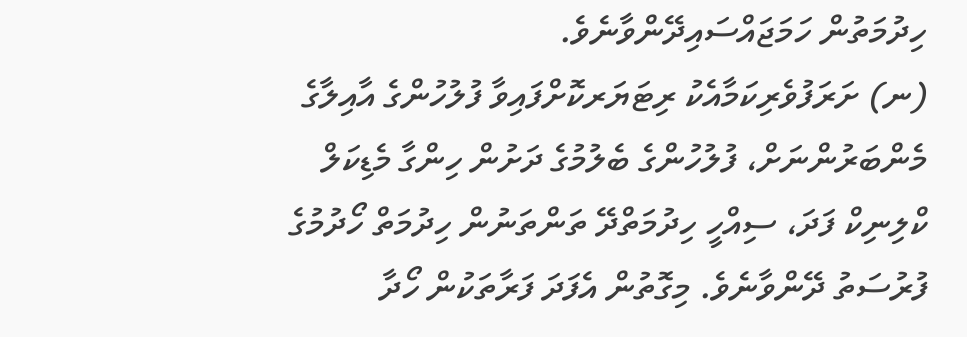ހިދުމަތުން ހަމަޖައްސައިދޭންވާނެވެ.
(ނ) ށަރަފުވެރިކަމާއެކު ރިޓަޔަރކޮށްފައިވާ ފުލުހުންގެ އާއިލާގެ މެންބަރުންނަށް، ފުލުހުންގެ ބެލުމުގެ ދަށުން ހިންގާ މެޑިކަލް ކްލިނިކް ފަދަ، ސިއްހީ ހިދުމަތްދޭ ތަންތަނުން ހިދުމަތް ހޯދުމުގެ ފުރުސަތު ދޭންވާނެވެ. މިގޮތުން އެފަދަ ފަރާތަކުން ހޯދާ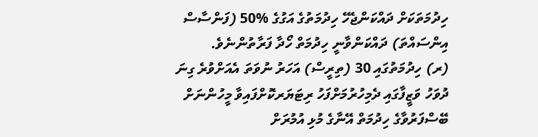ހިދުމަތަކަށް ދައްކަންޖެހޭ ހިދުމަތުގެ އަގުގެ %50 (ފަންސާސް އިންސައްތަ) ދައްކަންވާނީ ހިދުމަތް ހޯދާ ފަރާތުންނެވެ.
(ރ) ހިދުމަތުގައި 30 (ތިރީސް) އަހަރު ނުވަތަ އެއަށްވުރެ ގިނަ ދުވަހު ވަޒީފާގައި ދެމިހުރުމަށްފަހު ރިޓަޔަރކޮށްފައިވާ މީހުންނަށް ބޭސްފަރުވާގެ ހިދުމަތް އޭނާގެ މުޅި އުމުރަށް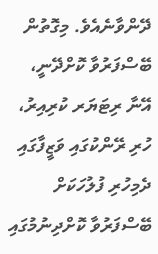ދޭންވާނެއެވެ. މިގޮތުން ބޭސްފަރުވާ ކޮށްދޭނީ، އޭނާ ރިޓަޔަރ ކުރިއިރު، ހުރި ރޭންކުގައި ވަޒީފާގައި ދެމިހުރި ފުލުހަކަށް ބޭސްފަރުވާ ކޮށްދިނުމުގައި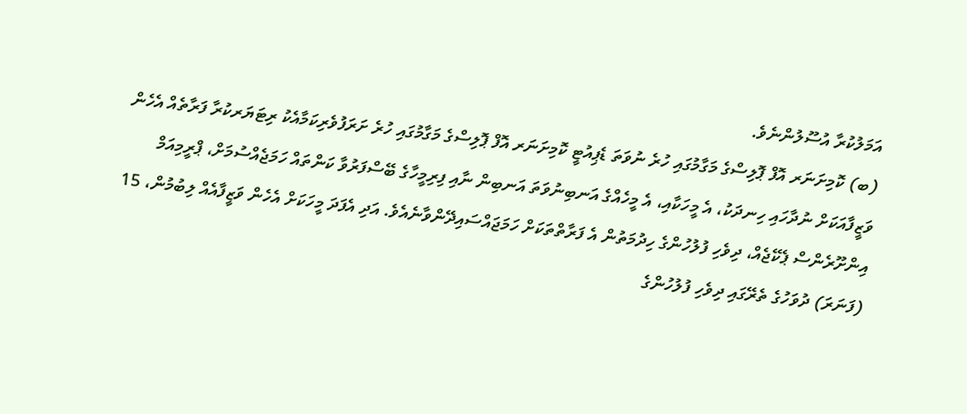އަމަލުކުރާ އުސޫލުންނެވެ.
(ބ) ކޮމިށަނަރ އޮފް ޕޮލިސްގެ މަގާމުގައި ހުރެ ނުވަތަ ޑެޕިއުޓީ ކޮމިށަނަރ އޮފް ޕޮލިސްގެ މަގާމުގައި ހުރެ ށަރަފުވެރިކަމާއެކު ރިޓަޔަރކުރާ ފަރާތެއް އެހެން ވަޒީފާއަކަށް ނުދާހައި ހިނދަކު، އެ މީހަކާއި، އެ މީހެއްގެ އަނބިނުވަތަ އަނބިން ނާއި ފިރިމީހާގެ ބޭސްފަރުވާ ކަންތައް ހަމަޖެއްސުމަށް، ޕްރީމިއަމް އިންށޫރެންސް ޕެކޭޖެއް، ދިވެހި ފުލުހުންގެ ހިދުމަތުން އެ ފަރާތްތަކަށް ހަމަޖައްސައިދޭންވާނެއެވެ. އަދި އެފަދަ މީހަކަށް އެހެން ވަޒީފާއެއް ލިބުމުން، 15 (ފަނަރަ) ދުވަހުގެ ތެރޭގައި ދިވެހި ފުލުހުންގެ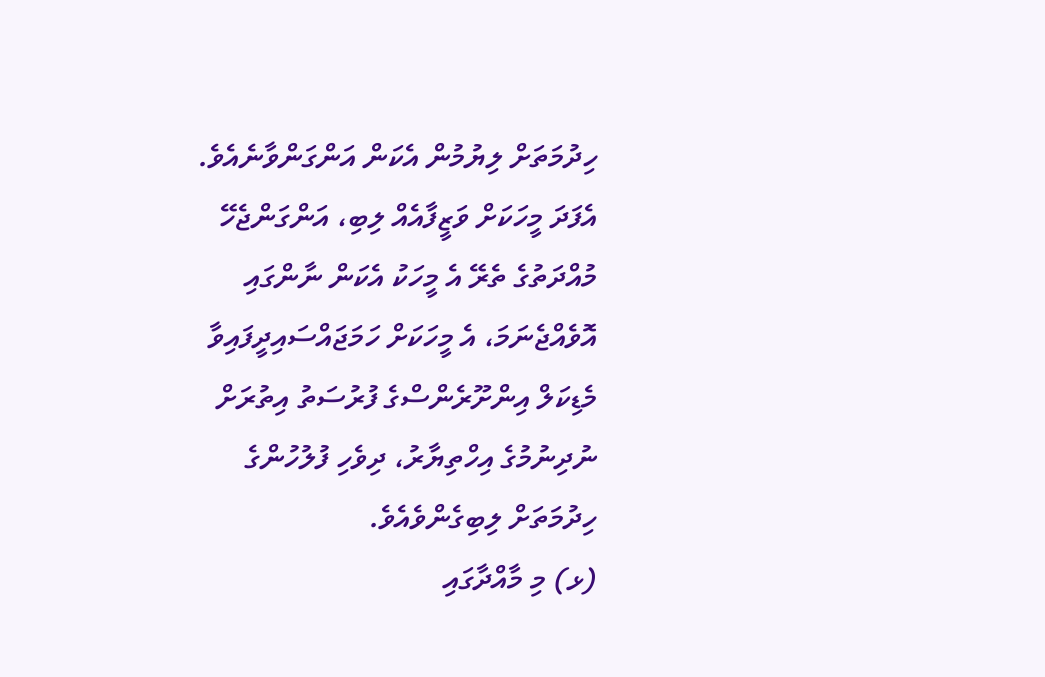ހިދުމަތަށް ލިޔުމުން އެކަން އަންގަންވާނެއެވެ. އެފަދަ މީހަކަށް ވަޒީފާއެއް ލިބި، އަންގަންޖެހޭ މުއްދަތުގެ ތެރޭ އެ މީހަކު އެކަން ނާންގައި އޮވެއްޖެނަމަ، އެ މީހަކަށް ހަމަޖައްސައިދީފައިވާ މެޑިކަލް އިންށޫރެންސްގެ ފުރުސަތު އިތުރަށް ނުދިނުމުގެ އިހްތިޔާރު، ދިވެހި ފުލުހުންގެ ހިދުމަތަށް ލިބިގެންވެއެވެ.
(ޅ) މި މާއްދާގައި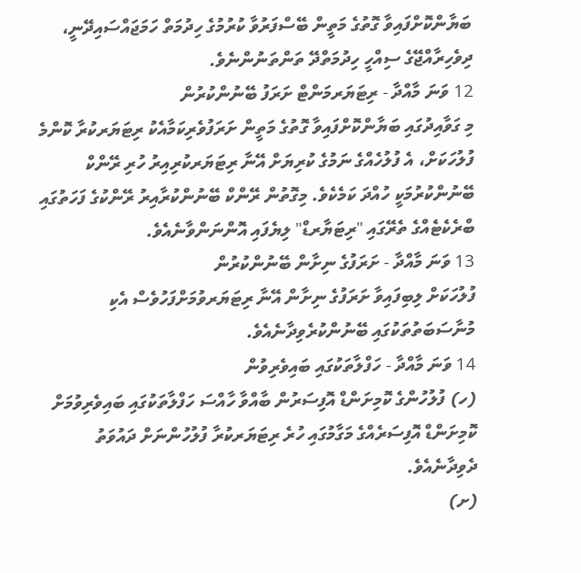ބަޔާންކޮށްފައިވާ ގޮތުގެ މަތީން ބޭސްފަރުވާ ކުރުމުގެ ހިދުމަތް ހަމަޖައްސައިދޭނީ، ދިވެހިރާއްޖޭގެ ސިއްހީ ހިދުމަތްދޭ ތަންތަނުންނެވެ.
12 ވަނަ މާއްދާ - ރިޓަޔަރމަންޓް ށަރަފު ބޭނުންކުރުން
މި ގަވާއިދުގައި ބަޔާންކޮށްފައިވާ ގޮތުގެ މަތީން ށަރަފުވެރިކަމާއެކު ރިޓަޔަރކުރާ ކޮންމެ ފުލުހަކަށް، އެ ފުލުހެއްގެ ނަމުގެ ކުރިޔަށް އޭނާ ރިޓަޔަރކުރިއިރު ހުރި ރޭންކް ބޭނުންކުރުމަކީ ހުއްދަ ކަމެކެވެ. މިގޮތުން ރޭންކް ބޭނުންކުރާއިރު ރޭންކުގެ ފަހަތުގައި ބްރެކެޓެއްގެ ތެރޭގައި "ރިޓަޔާރޑް" ލިޔެފައި އޮންނަންވާނެއެވެ.
13 ވަނަ މާއްދާ - ށަރަފުގެ ނިށާން ބޭނުންކުރުން
ފުލުހަކަށް ލިބިފައިވާ ށަރަފުގެ ނިށާން އޭނާ ރިޓަޔަރވުމަށްފަހުވެސް އެކި މުނާސަބަތުތަކުގައި ބޭނުންކުރެވިދާނެއެވެ.
14 ވަނަ މާއްދާ - ހަފްލާތަކުގައި ބައިވެރިވުން
(ހ) ފުލުހުންގެ ކޮމިށަންޑް އޮފިސަރުން ބާއްވާ ހާއްސަ ހަފްލާތަކުގައި ބައިވެރިވުމަށް ކޮމިށަންޑް އޮފިސަރެއްގެ މަގާމުގައި ހުރެ ރިޓަޔަރކުރާ ފުލުހުންނަށް ދައުވަތު ދެވިދާނެއެވެ.
(ށ)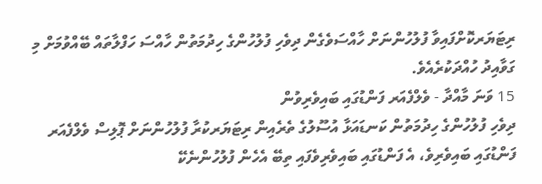ރިޓަޔަރކޮށްފައިވާ ފުލުހުންނަށް ހާއްސަވެގެން ދިވެހި ފުލުހުންގެ ހިދުމަތުން ހާއްސަ ހަފްލާތައް ބޭއްވުމަށް މި ގަވާއިދު ހުއްދަކުރެއެވެ.
15 ވަނަ މާއްދާ - ވެލްފެއަރ ފަންޑުގައި ބައިވެރިވުން
ދިވެހި ފުލުހުންގެ ހިދުމަތުން ކަނޑައަޅާ އުސޫލުގެ ތެރެއިން ރިޓަޔަރކުރާ ފުލުހުންނަށް ޕޮލިސް ވެލްފެއަރ ފަންޑުގައި ބައިވެރިވެ، އެ ފަންޑުގައި ބައިވެރިވެފައި ތިބޭ އެހެން ފުލުހުންނެކޭ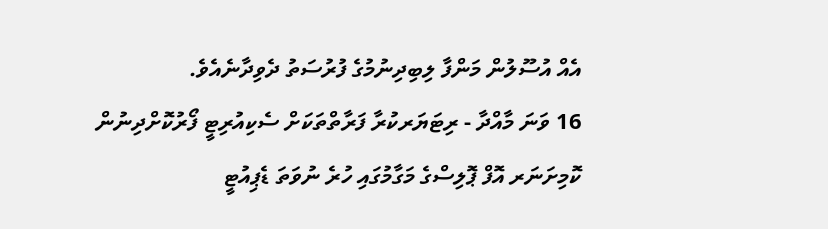އެއް އުސޫލުން މަންފާ ލިބިދިނުމުގެ ފުރުސަތު ދެވިދާނެއެވެ.
16 ވަނަ މާއްދާ - ރިޓަޔަރކުރާ ފަރާތްތަކަށް ސެކިއުރިޓީ ފޯރުކޮށްދިނުން
ކޮމިށަނަރ އޮފް ޕޮލިސްގެ މަގާމުގައި ހުރެ ނުވަތަ ޑެޕިއުޓީ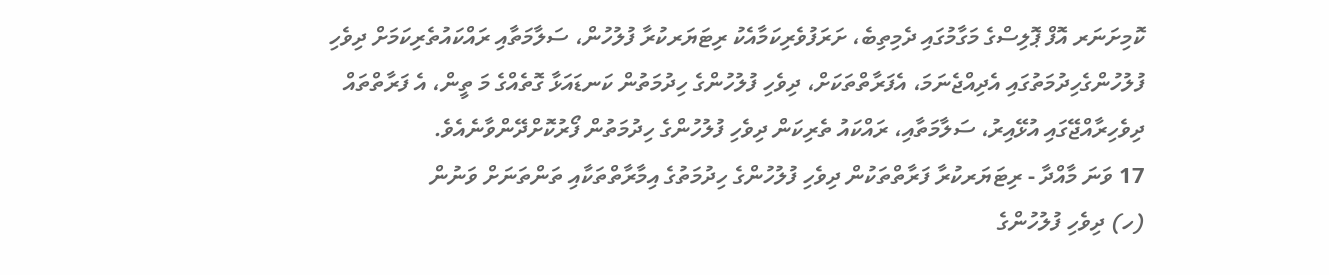ކޮމިށަނަރ އޮފް ޕޮލިސްގެ މަގާމުގައި ދެމިތިބެ، ށަރަފުވެރިކަމާއެކު ރިޓަޔަރކުރާ ފުލުހުން، ސަލާމަތާއި ރައްކައުތެރިކަމަށް ދިވެހި ފުލުހުންގެހިދުމަތުގައި އެދިއްޖެނަމަ، އެފަރާތްތަކަށް، ދިވެހި ފުލުހުންގެ ހިދުމަތުން ކަނޑައަޅާ ގޮތެއްގެ މަ ތީން، އެ ފަރާތްތައް ދިވެހިރާއްޖޭގައި އުޅޭއިރު، ސަލާމަތާއި، ރައްކައު ތެރިކަން ދިވެހި ފުލުހުންގެ ހިދުމަތުން ފޯރުކޮށްދޭންވާނެއެވެ.
17 ވަނަ މާއްދާ - ރިޓަޔަރކުރާ ފަރާތްތަކުން ދިވެހި ފުލުހުންގެ ހިދުމަތުގެ އިމާރާތްތަކާއި ތަންތަނަށް ވަނުން
(ހ) ދިވެހި ފުލުހުންގެ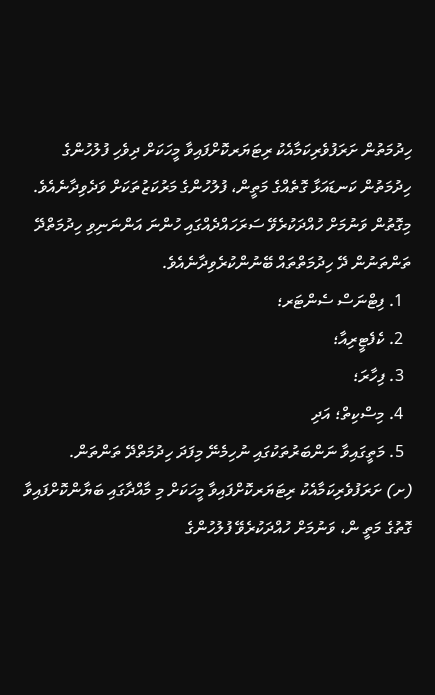ހިދުމަތުން ށަރަފުވެރިކަމާއެކު ރިޓަޔަރކޮށްފައިވާ މީހަކަށް ދިވެހި ފުލުހުންގެ ހިދުމަތުން ކަނޑައަޅާ ގޮތެއްގެ މަތީން، ފުލުހުންގެ މަރުކަޒުތަކަށް ވަދެވިދާނެއެވެ. މިގޮތުން ވަނުމަށް ހުއްދަކުރެވޭ ސަރަހައްދެއްގައި ހުންނަ އަންނަނިވި ހިދުމަތްދޭ ތަންތަނުން ދޭ ހިދުމަތްތައް ބޭނުންކުރެވިދާނެއެވެ.
  1. ފިޓްނަސް ސެންޓަރ؛
  2. ކެފެޓީރިއާ؛
  3. ފިހާރަ؛
  4. މިސްކިތް؛ އަދި
  5. މަތީގައިވާ ނަންބަރުތަކުގައި ނުހިމެނޭ މިފަދަ ހިދުމަތްދޭ ތަންތަން.
(ށ) ށަރަފުވެރިކަމާއެކު ރިޓަޔަރކޮށްފައިވާ މީހަކަށް މި މާއްދާގައި ބަޔާންކޮށްފައިވާ ގޮތުގެ މަތީ ން، ވަނުމަށް ހުއްދަކުރެވޭ ފުލުހުންގެ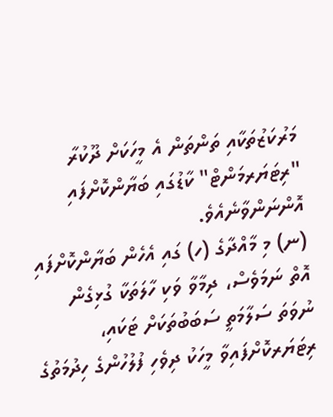މަރުކަޒުތަކާއި ތަންތަން އެ މީހަކަށް ދޫކުރާ "ރިޓަޔަރމަންޓް" ކާޑުގައި ބަޔާންކޮށްފައި އޮންނަންވާނެއެވެ.
(ނ) މި މާއްދާގެ (ހ) ގައި އެހެން ބަޔާންކޮށްފައި އޮތް ނަމަވެސް، ދިމާވާ ވަކި ހާލަތަކާ ގުޅިގެން ނުވަތަ ސަލާމަތީ ސަބަބުތަކަށް ޓަކައި، ރިޓަޔަރކޮށްފައިވާ މީހަކު ދިވެހި ފުލުހުންގެ ހިދުމަތުގެ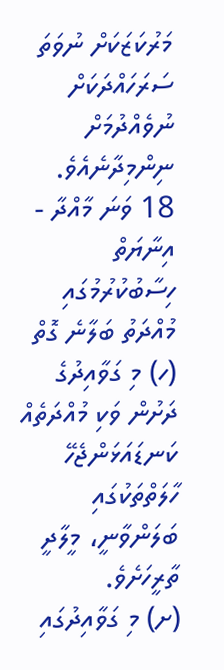މަރުކަޒަކަށް ނުވަތަ ސަރަހައްދަކަށް ނުވެއްދުމަށް ނިންމިދާނެއެވެ.
18 ވަނަ މާއްދާ - އިނާޔަތް ހިސާބުކުރުމުގައި މުއްދަތު ބަލާނެ ގޮތް
(ހ) މި ގަވާއިދުގެ ދަށުން ވަކި މުއްދަތެއް ކަނޑައަޅަންޖެހޭ ހާލަތްތަކުގައި ބަލަންވާނީ، މީލާދީ ތާރީހަށެވެ.
(ށ) މި ގަވާއިދުގައި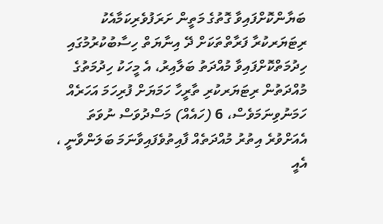ބަޔާންކޮށްފައިވާ ގޮތުގެ މަތީން ށަރަފުވެރިކަމާއެކު ރިޓަޔަރކުރާ ފަރާތްތަކަށް ދޭ އިނާޔަތް ހިސާބުކުރުމުގައި ހިދުމަތްކޮށްފައިވާ މުއްދަތު ބަލާއިރު، އެ މީހަކު ހިދުމަތުގެ މުއްދަތުން ރިޓަޔަރކުރި ތާރީހާ ހަމަޔަށް ފުރިހަމަ އަހަރެއް ހަމަނުވިނަމަވެސް، 6 (ހައެއް) މަސްދުވަސް ނުވަތަ އެއަށްވުރެ އިތުރު މުއްދަތެއް ފާއިތުވެފައިވާނަމަ ބަލަންވާނީ ، އެއީ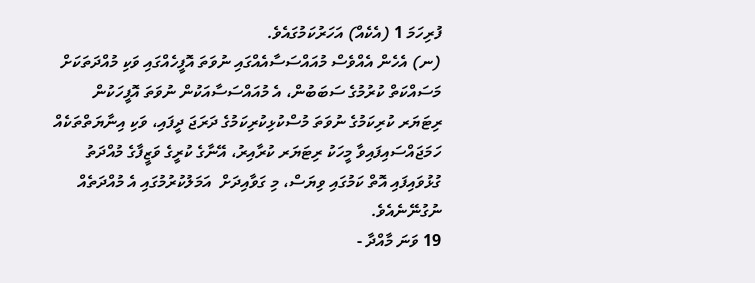ފުރިހަމަ 1 (އެކެއް) އަހަރުކަމުގައެވެ.
(ނ) އެހެން އެއްވެސް މުއައްސަސާއެއްގައި ނުވަތަ އޮފީހެއްގައި ވަކި މުއްދަތަކަށް މަސައްކަތް ކުރުމުގެ ސަބަބުން، އެ މުއައްސަސާއަކުން ނުވަތަ އޮފީހަކުން ރިޓަޔަރ ކުރިކަމުގެ ނުވަތަ މުސްކުޅިކުރިކަމުގެ ދަރަޖަ ދީފައި، ވަކި އިނާޔަތްތަކެއް ހަމަޖައްސައިފައިވާ މީހަކު ރިޓަޔަރ ކުރާއިރު، އޭނާގެ ކުރީގެ ވަޒީފާގެ މުއްދަތު ގުޅުވައިފައި އޮތް ކަމުގައި ވިޔަސް، މި ގަވާއިދަށް  އަމަލުކުރުމުގައި އެ މުއްދަތެއް ނުގުނޭނެއެވެ.
19 ވަނަ މާއްދާ -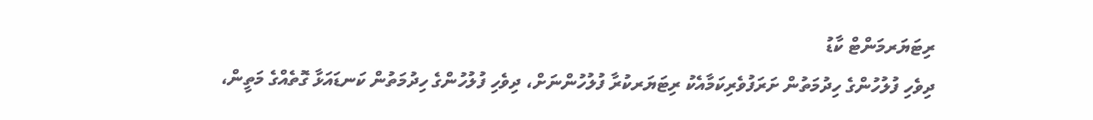ރިޓަޔަރމަންޓް ކާޑު
ދިވެހި ފުލުހުންގެ ހިދުމަތުން ށަރަފުވެރިކަމާއެކު ރިޓަޔަރކުރާ ފުލުހުންނަށް، ދިވެހި ފުލުހުންގެ ހިދުމަތުން ކަނޑައަޅާ ގޮތެއްގެ މަތީން،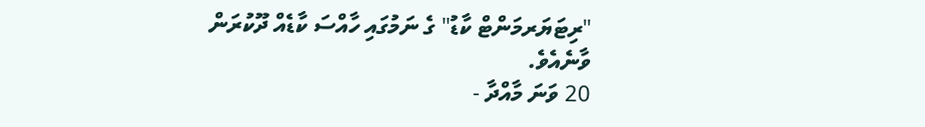"ރިޓަޔަރމަންޓް ކާޑު" ގެ ނަމުގައި ހާއްސަ ކާޑެއް ދޫކުރަން ވާނެއެވެ.
20 ވަނަ މާއްދާ -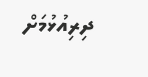ދިރިއުޅުމަށް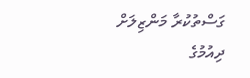ގަސްތުކުރާ މަންޒިލަށް ދިއުމުގެ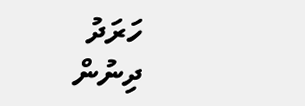ހަރަދު ދިނުން